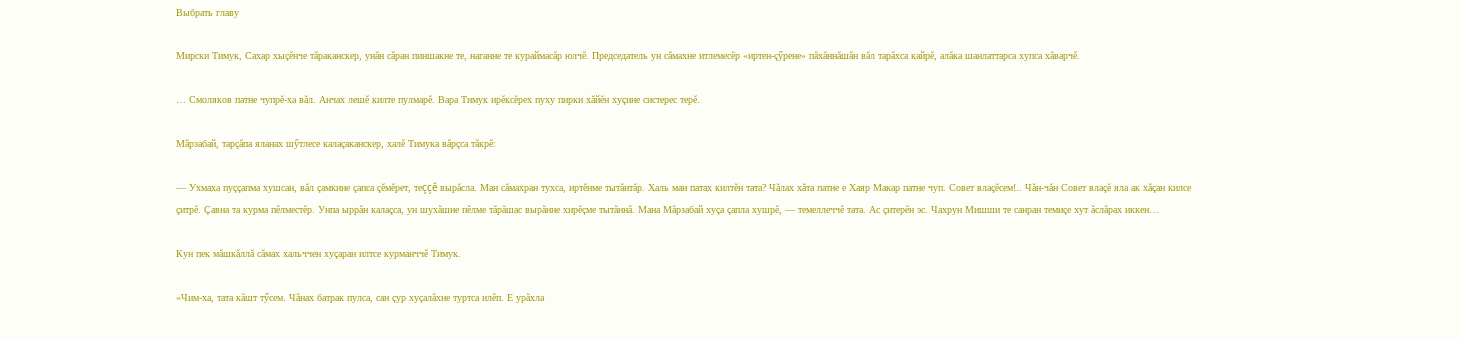Выбрать главу

Мирски Тимук, Сахар хыçĕнче тăраканскер, унăн сăран пиншакне те, наганне те кураймасăр юлчĕ. Председатель ун сăмахне итлемесĕр «иртен-çӳрене» пăхăннăшăн вăл тарăхса кайрĕ, алăка шанлаттарса хупса хăварчĕ.

… Смоляков патне чупрĕ-ха вăл. Анчах лешĕ килте пулмарĕ. Вара Тимук ирĕксĕрех пуху пирки хăйĕн хуçине систерес терĕ.

Мăрзабай, тарçăпа яланах шӳтлесе калаçаканскер, халĕ Тимука вăрçса тăкрĕ:

— Ухмаха пуççапма хушсан, вăл çамкине çапса çĕмĕрет, теççĕ вырăсла. Ман сăмахран тухса, иртĕнме тытăнтăр. Халь ман патах килтĕн тата? Чăлах хăта патне е Хаяр Макар патне чуп. Совет влаçĕсем!.. Чăн-чăн Совет влаçĕ яла ак хăçан килсе çитрĕ. Çавна та курма пĕлместĕр. Унпа ыррăн калаçса, ун шухăшне пĕлме тăрăшас вырăнне хирĕçме тытăннă. Мана Мăрзабай хуçа çапла хушрĕ, — темеллеччĕ тата. Ас çитерĕн эс. Чахрун Мишши те санран темиçе хут ăслăрах иккен…

Кун пек мăшкăллă сăмах хальччен хуçаран илтсе курманччĕ Тимук.

«Чим-ха, тата кăшт тӳсем. Чăнах батрак пулса, сан çур хуçалăхне туртса илĕп. Е урăхла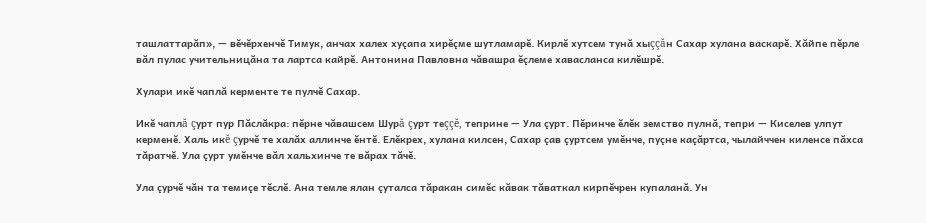ташлаттарăп», — вĕчĕрхенчĕ Тимук, анчах халех хуçапа хирĕçме шутламарĕ. Кирлĕ хутсем тунă хыççăн Сахар хулана васкарĕ. Хăйпе пĕрле вăл пулас учительницăна та лартса кайрĕ. Антонина Павловна чăвашра ĕçлеме хавасланса килĕшрĕ.

Хулари икĕ чаплă керменте те пулчĕ Сахар.

Икĕ чаплă çурт пур Пăслăкра: пĕрне чăвашсем Шурă çурт теççĕ, теприне — Ула çурт. Пĕринче ĕлĕк земство пулнă, тепри — Киселев улпут керменĕ. Халь икĕ çурчĕ те халăх аллинче ĕнтĕ. Елĕкрех, хулана килсен, Сахар çав çуртсем умĕнче, пуçне каçăртса, чылайччен киленсе пăхса тăратчĕ. Ула çурт умĕнче вăл хальхинче те вăрах тăчĕ.

Ула çурчĕ чăн та темиçе тĕслĕ. Ана темле ялан çуталса тăракан симĕс кăвак тăваткал кирпĕчрен купаланă. Ун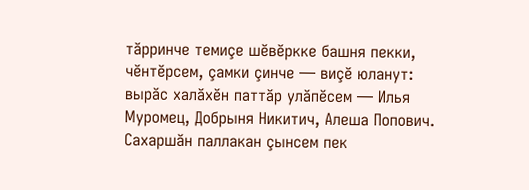тăрринче темиçе шĕвĕркке башня пекки, чĕнтĕрсем, çамки çинче — виçĕ юланут: вырăс халăхĕн паттăр улăпĕсем — Илья Муромец, Добрыня Никитич, Алеша Попович. Сахаршăн паллакан çынсем пек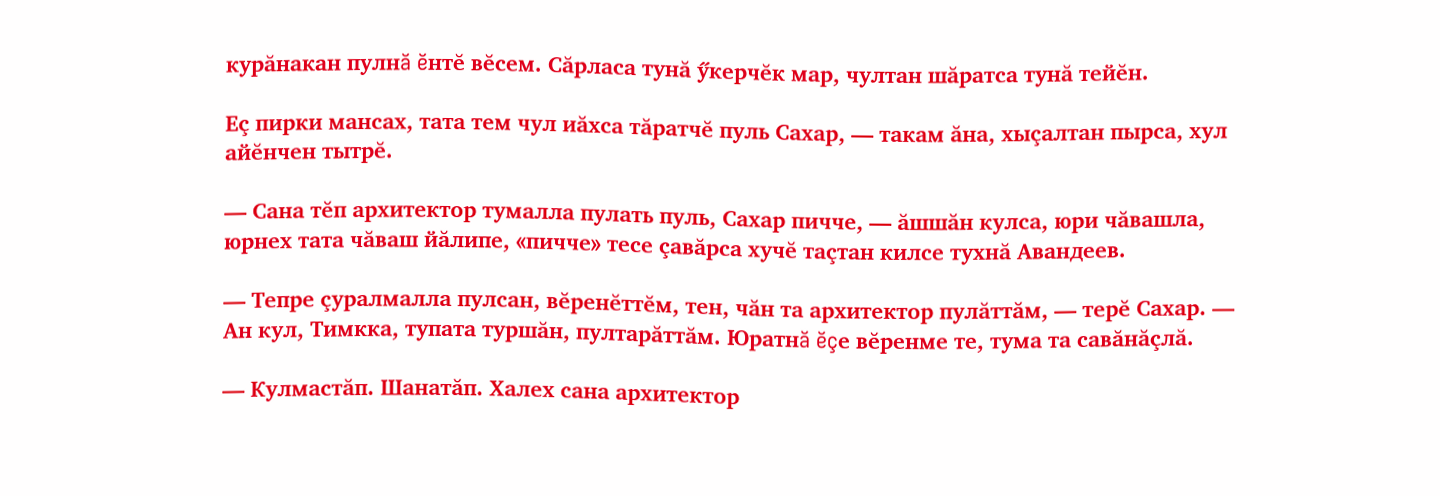курăнакан пулнă ĕнтĕ вĕсем. Сăрласа тунă ӳкерчĕк мар, чултан шăратса тунă тейĕн.

Еç пирки мансах, тата тем чул иăхса тăратчĕ пуль Сахар, — такам ăна, хыçалтан пырса, хул айĕнчен тытрĕ.

— Сана тĕп архитектор тумалла пулать пуль, Сахар пичче, — ăшшăн кулса, юри чăвашла, юрнех тата чăваш йăлипе, «пичче» тесе çавăрса хучĕ таçтан килсе тухнă Авандеев.

— Тепре çуралмалла пулсан, вĕренĕттĕм, тен, чăн та архитектор пулăттăм, — терĕ Сахар. — Ан кул, Тимкка, тупата туршăн, пултарăттăм. Юратнă ĕçе вĕренме те, тума та савăнăçлă.

— Кулмастăп. Шанатăп. Халех сана архитектор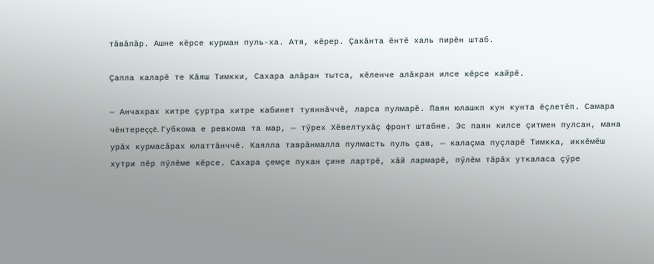тăвăпăр. Ашне кĕрсе курман пуль-ха. Атя, кĕрер. Çакăнта ĕнтĕ халь пирĕн штаб.

Çапла каларĕ те Кăяш Тимкки, Сахара алăран тытса, кĕленче алăкран илсе кĕрсе кайрĕ.

— Анчахрах хитре çуртра хитре кабинет туяннăччĕ, ларса пулмарĕ. Паян юлашкп кун кунта ĕçлетĕп. Самара чĕнтереççĕ. Губкома е ревкома та мар, — тӳрех Хĕвелтухăç фронт штабне. Эс паян килсе çитмен пулсан, мана урăх курмасăрах юлаттăнччĕ. Каялла таврăнмалла пулмасть пуль çав, — калаçма пуçларĕ Тимкка, иккĕмĕш хутри пĕр пӳлĕме кĕрсе. Сахара çемçе пукан çине лартрĕ, хăй лармарĕ, пӳлĕм тăрăх уткаласа çӳре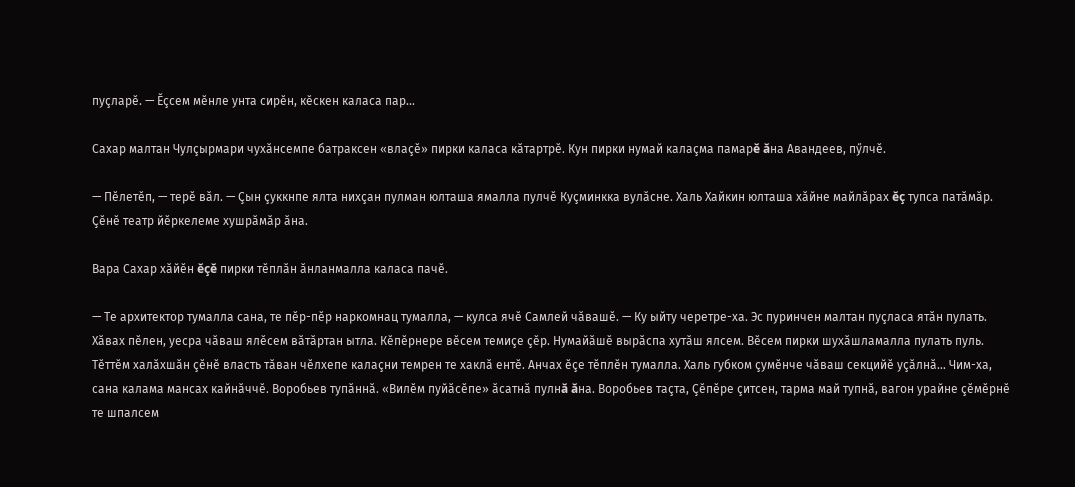пуçларĕ. — Ĕçсем мĕнле унта сирĕн, кĕскен каласа пар…

Сахар малтан Чулçырмари чухăнсемпе батраксен «влаçĕ» пирки каласа кăтартрĕ. Кун пирки нумай калаçма памарĕ ăна Авандеев, пӳлчĕ.

— Пĕлетĕп, — терĕ вăл. — Çын çуккнпе ялта нихçан пулман юлташа ямалла пулчĕ Куçминкка вулăсне. Халь Хайкин юлташа хăйне майлăрах ĕç тупса патăмăр. Çĕнĕ театр йĕркелеме хушрăмăр ăна.

Вара Сахар хăйĕн ĕçĕ пирки тĕплăн ăнланмалла каласа пачĕ.

— Те архитектор тумалла сана, те пĕр-пĕр наркомнац тумалла, — кулса ячĕ Самлей чăвашĕ. — Ку ыйту черетре-ха. Эс пуринчен малтан пуçласа ятăн пулать. Хăвах пĕлен, уесра чăваш ялĕсем вăтăртан ытла. Кĕпĕрнере вĕсем темиçе çĕр. Нумайăшĕ вырăспа хутăш ялсем. Вĕсем пирки шухăшламалла пулать пуль. Тĕттĕм халăхшăн çĕнĕ власть тăван чĕлхепе калаçни темрен те хаклă ентĕ. Анчах ĕçе тĕплĕн тумалла. Халь губком çумĕнче чăваш секцийĕ уçăлнă… Чим-ха, сана калама мансах кайнăччĕ. Воробьев тупăннă. «Вилĕм пуйăсĕпе» ăсатнă пулнă ăна. Воробьев таçта, Çĕпĕре çитсен, тарма май тупнă, вагон урайне çĕмĕрнĕ те шпалсем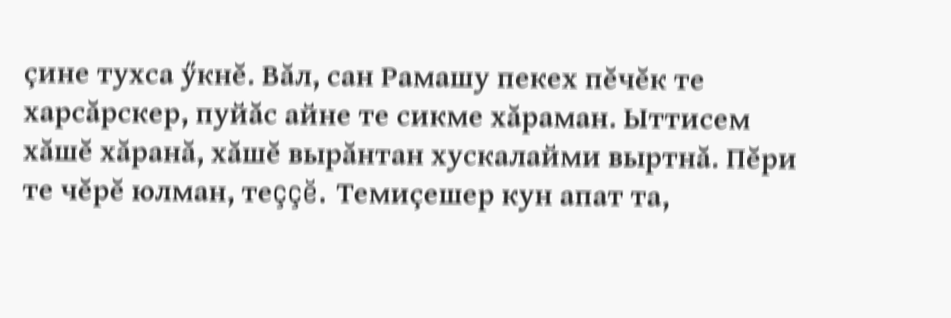çине тухса ӳкнĕ. Вăл, сан Рамашу пекех пĕчĕк те харсăрскер, пуйăс айне те сикме хăраман. Ыттисем хăшĕ хăранă, хăшĕ вырăнтан хускалайми выртнă. Пĕри те чĕрĕ юлман, теççĕ. Темиçешер кун апат та,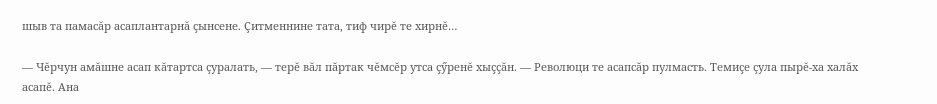шыв та памасăр асаплантарнă çынсене. Çитменнине тата, тиф чирĕ те хирнĕ…

— Чĕрчун амăшне асап кăтартса çуралать, — терĕ вăл пăртак чĕмсĕр утса çӳренĕ хыççăн. — Революци те асапсăр пулмасть. Темиçе çула пырĕ-ха халăх асапĕ. Ана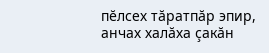пĕлсех тăратпăр эпир, анчах халăха çакăн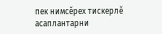пек нимсĕрех тискерлĕ асаплантарни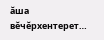ăша вĕчĕрхентерет…